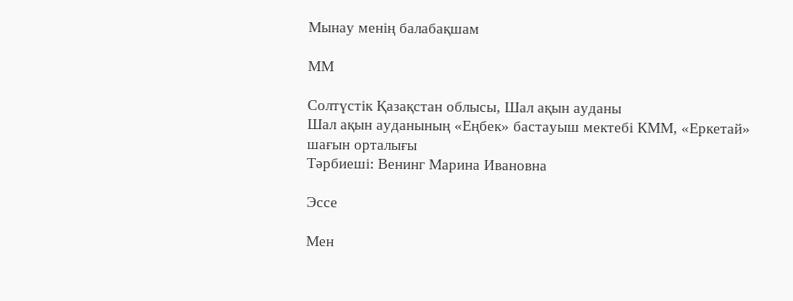Мынау менің балабақшам

ММ

Солтүстік Қазақстан облысы, Шал ақын ауданы
Шал ақын ауданының «Еңбек» бастауыш мектебі КММ, «Еркетай» шағын орталығы
Тәрбиеші: Венинг Марина Ивановна

Эссе

Мен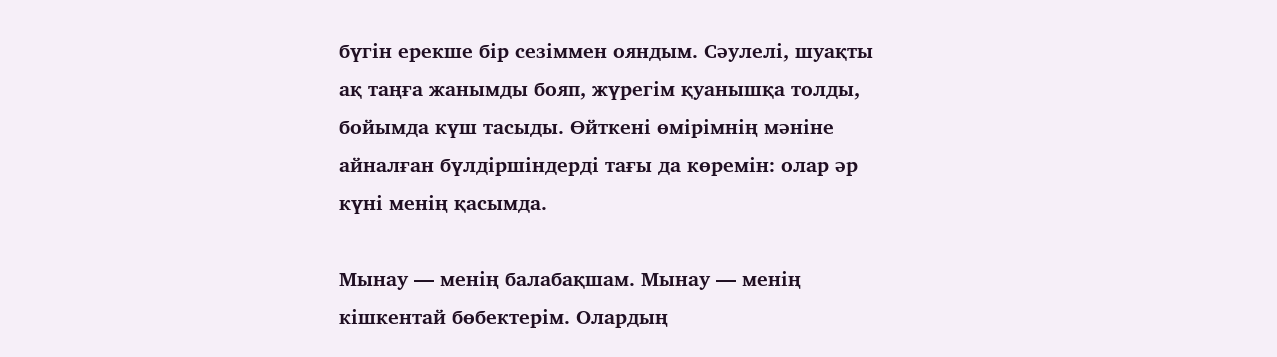бүгін ерекше бір сезіммен ояндым. Сәулелі, шуақты ақ таңға жанымды бояп, жүрегім қуанышқа толды, бойымда күш тасыды. Өйткені өмірімнің мәніне айналған бүлдіршіндерді тағы да көремін: олар әр күні менің қасымда.

Мынау — менің балабақшам. Мынау — менің кішкентай бөбектерім. Олардың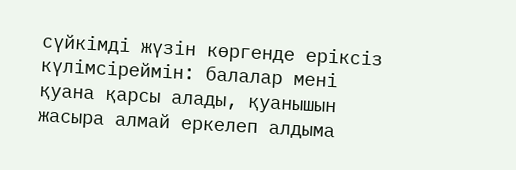сүйкімді жүзін көргенде еріксіз күлімсіреймін: балалар мені қуана қарсы алады, қуанышын жасыра алмай еркелеп алдыма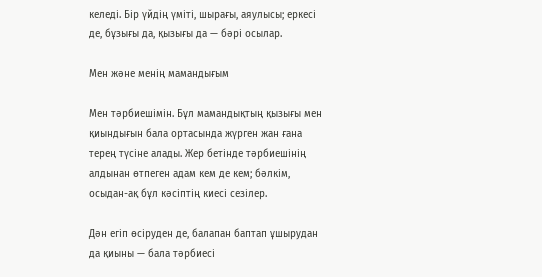келеді. Бір үйдің үміті, шырағы, аяулысы; еркесі де, бұзығы да, қызығы да — бәрі осылар.

Мен және менің мамандығым

Мен тәрбиешімін. Бұл мамандықтың қызығы мен қиындығын бала ортасында жүрген жан ғана терең түсіне алады. Жер бетінде тәрбиешінің алдынан өтпеген адам кем де кем; бәлкім, осыдан-ақ бұл кәсіптің киесі сезілер.

Дән егіп өсіруден де, балапан баптап ұшырудан да қиыны — бала тәрбиесі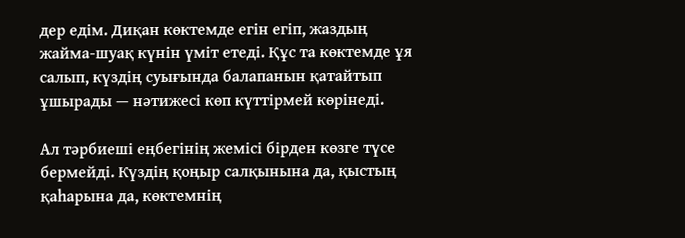дер едім. Диқан көктемде егін егіп, жаздың жайма-шуақ күнін үміт етеді. Құс та көктемде ұя салып, күздің суығында балапанын қатайтып ұшырады — нәтижесі көп күттірмей көрінеді.

Ал тәрбиеші еңбегінің жемісі бірден көзге түсе бермейді. Күздің қоңыр салқынына да, қыстың қаһарына да, көктемнің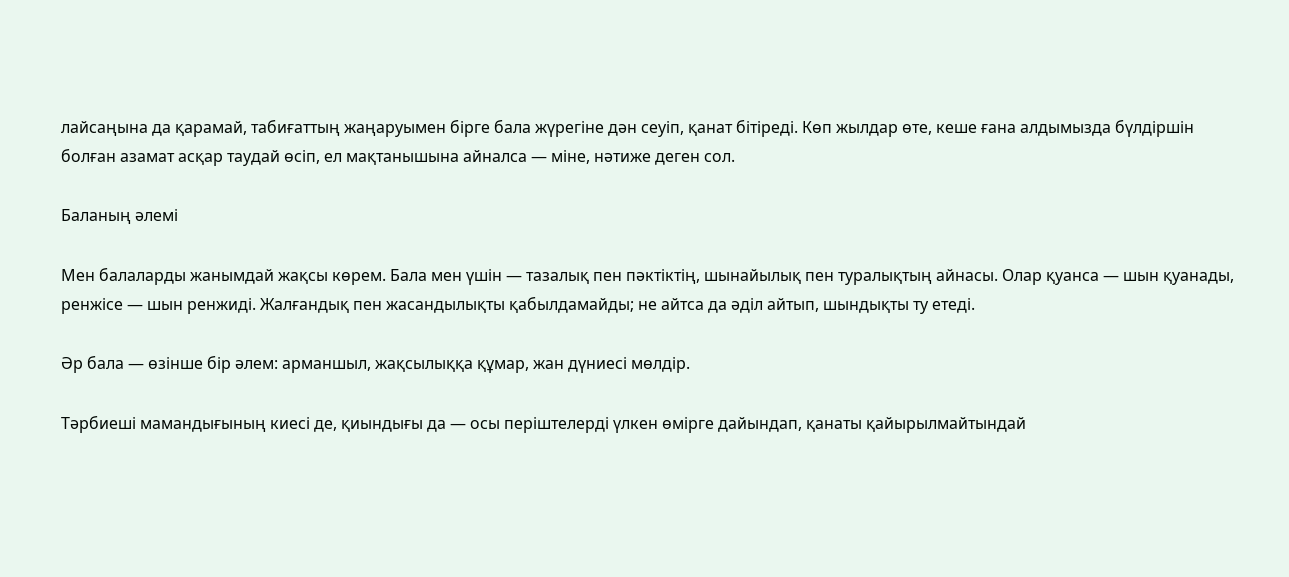лайсаңына да қарамай, табиғаттың жаңаруымен бірге бала жүрегіне дән сеуіп, қанат бітіреді. Көп жылдар өте, кеше ғана алдымызда бүлдіршін болған азамат асқар таудай өсіп, ел мақтанышына айналса — міне, нәтиже деген сол.

Баланың әлемі

Мен балаларды жанымдай жақсы көрем. Бала мен үшін — тазалық пен пәктіктің, шынайылық пен туралықтың айнасы. Олар қуанса — шын қуанады, ренжісе — шын ренжиді. Жалғандық пен жасандылықты қабылдамайды; не айтса да әділ айтып, шындықты ту етеді.

Әр бала — өзінше бір әлем: арманшыл, жақсылыққа құмар, жан дүниесі мөлдір.

Тәрбиеші мамандығының киесі де, қиындығы да — осы періштелерді үлкен өмірге дайындап, қанаты қайырылмайтындай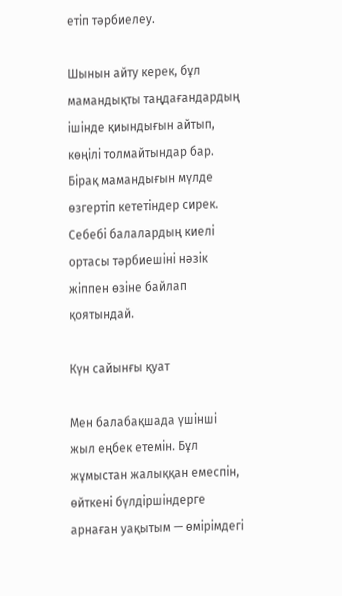етіп тәрбиелеу.

Шынын айту керек, бұл мамандықты таңдағандардың ішінде қиындығын айтып, көңілі толмайтындар бар. Бірақ мамандығын мүлде өзгертіп кететіндер сирек. Себебі балалардың киелі ортасы тәрбиешіні нәзік жіппен өзіне байлап қоятындай.

Күн сайынғы қуат

Мен балабақшада үшінші жыл еңбек етемін. Бұл жұмыстан жалыққан емеспін, өйткені бүлдіршіндерге арнаған уақытым — өмірімдегі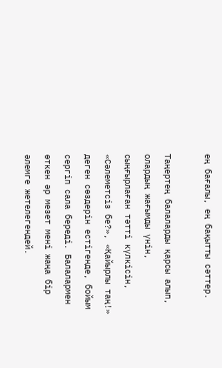ең бағалы, ең бақытты сәттер.

Таңертең балаларды қарсы алып, олардың жағымды үнін, сыңғырлаған тәтті күлкісін, «Сәлеметсіз бе?», «Қайырлы таң!» деген сөздерін естігенде, бойым сергіп сала береді. Балалармен өткен әр мезет мені жаңа бір әлемге жетелегендей.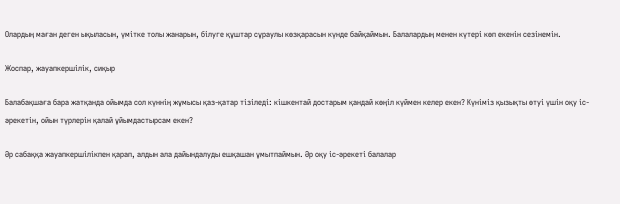Олардың маған деген ықыласын, үмітке толы жанарын, білуге құштар сұраулы көзқарасын күнде байқаймын. Балалардың менен күтері көп екенін сезінемін.

Жоспар, жауапкершілік, сиқыр

Балабақшаға бара жатқанда ойымда сол күннің жұмысы қаз-қатар тізіледі: кішкентай достарым қандай көңіл күймен келер екен? Күніміз қызықты өтуі үшін оқу іс-әрекетін, ойын түрлерін қалай ұйымдастырсам екен?

Әр сабаққа жауапкершілікпен қарап, алдын ала дайындалуды ешқашан ұмытпаймын. Әр оқу іс-әрекеті балалар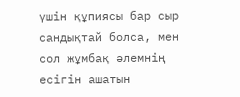үшін құпиясы бар сыр сандықтай болса, мен сол жұмбақ әлемнің есігін ашатын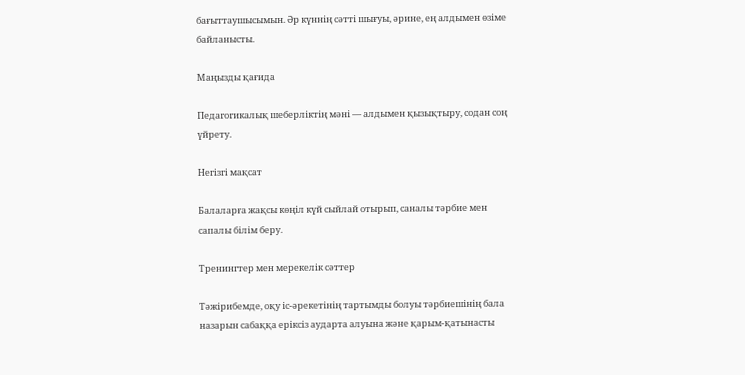бағыттаушысымын. Әр күннің сәтті шығуы, әрине, ең алдымен өзіме байланысты.

Маңызды қағида

Педагогикалық шеберліктің мәні — алдымен қызықтыру, содан соң үйрету.

Негізгі мақсат

Балаларға жақсы көңіл күй сыйлай отырып, саналы тәрбие мен сапалы білім беру.

Тренингтер мен мерекелік сәттер

Тәжірибемде, оқу іс-әрекетінің тартымды болуы тәрбиешінің бала назарын сабаққа еріксіз аударта алуына және қарым-қатынасты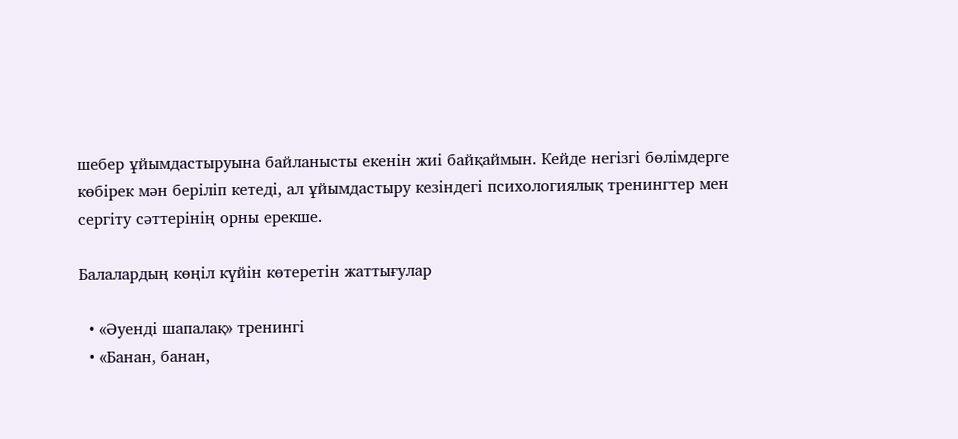шебер ұйымдастыруына байланысты екенін жиі байқаймын. Кейде негізгі бөлімдерге көбірек мән беріліп кетеді, ал ұйымдастыру кезіндегі психологиялық тренингтер мен сергіту сәттерінің орны ерекше.

Балалардың көңіл күйін көтеретін жаттығулар

  • «Әуенді шапалақ» тренингі
  • «Банан, банан,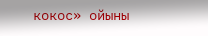кокос» ойыны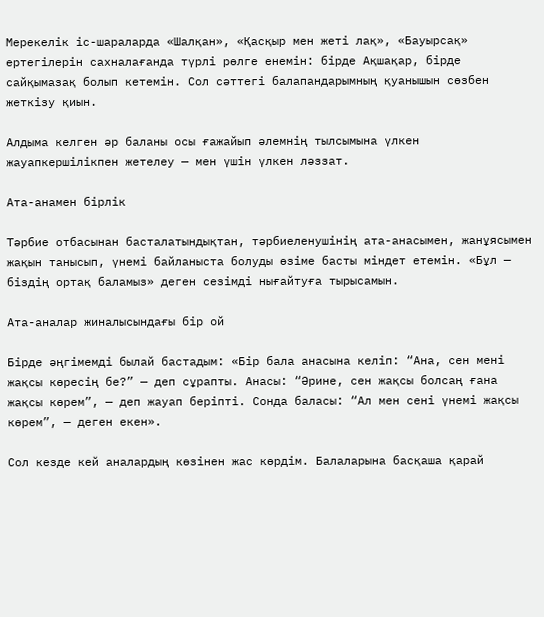Мерекелік іс-шараларда «Шалқан», «Қасқыр мен жеті лақ», «Бауырсақ» ертегілерін сахналағанда түрлі рөлге енемін: бірде Ақшақар, бірде сайқымазақ болып кетемін. Сол сәттегі балапандарымның қуанышын сөзбен жеткізу қиын.

Алдыма келген әр баланы осы ғажайып әлемнің тылсымына үлкен жауапкершілікпен жетелеу — мен үшін үлкен ләззат.

Ата-анамен бірлік

Тәрбие отбасынан басталатындықтан, тәрбиеленушінің ата-анасымен, жанұясымен жақын танысып, үнемі байланыста болуды өзіме басты міндет етемін. «Бұл — біздің ортақ баламыз» деген сезімді нығайтуға тырысамын.

Ата-аналар жиналысындағы бір ой

Бірде әңгімемді былай бастадым: «Бір бала анасына келіп: “Ана, сен мені жақсы көресің бе?” — деп сұрапты. Анасы: “Әрине, сен жақсы болсаң ғана жақсы көрем”, — деп жауап беріпті. Сонда баласы: “Ал мен сені үнемі жақсы көрем”, — деген екен».

Сол кезде кей аналардың көзінен жас көрдім. Балаларына басқаша қарай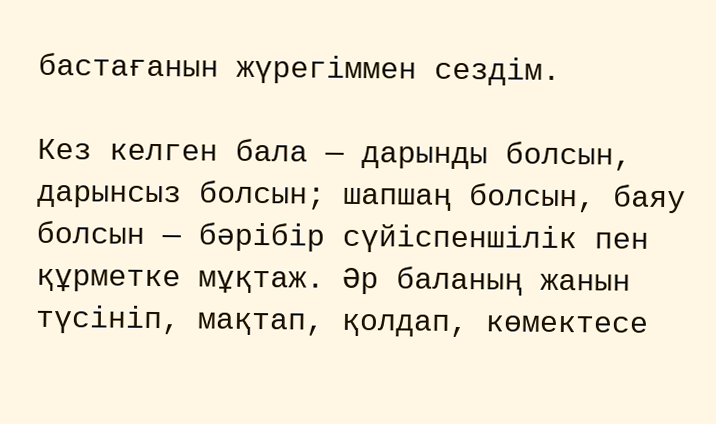бастағанын жүрегіммен сездім.

Кез келген бала — дарынды болсын, дарынсыз болсын; шапшаң болсын, баяу болсын — бәрібір сүйіспеншілік пен құрметке мұқтаж. Әр баланың жанын түсініп, мақтап, қолдап, көмектесе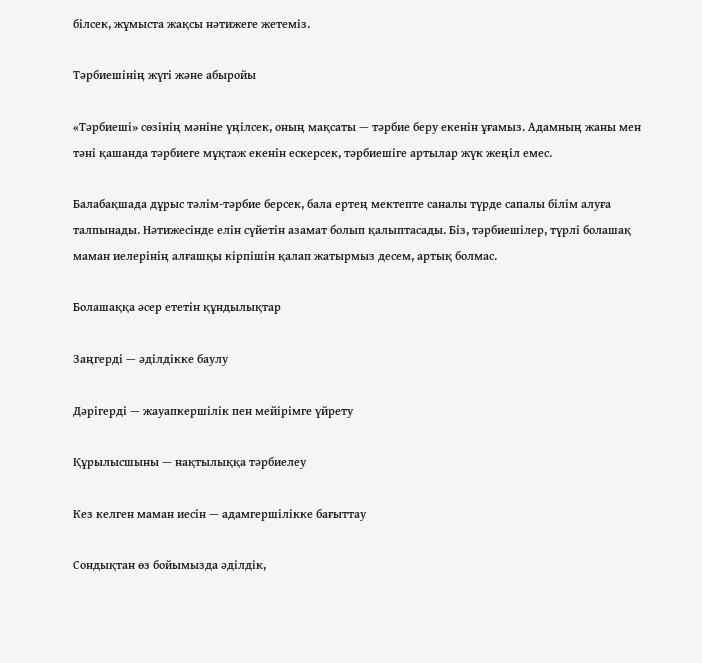білсек, жұмыста жақсы нәтижеге жетеміз.

Тәрбиешінің жүгі және абыройы

«Тәрбиеші» сөзінің мәніне үңілсек, оның мақсаты — тәрбие беру екенін ұғамыз. Адамның жаны мен тәні қашанда тәрбиеге мұқтаж екенін ескерсек, тәрбиешіге артылар жүк жеңіл емес.

Балабақшада дұрыс тәлім-тәрбие берсек, бала ертең мектепте саналы түрде сапалы білім алуға талпынады. Нәтижесінде елін сүйетін азамат болып қалыптасады. Біз, тәрбиешілер, түрлі болашақ маман иелерінің алғашқы кірпішін қалап жатырмыз десем, артық болмас.

Болашаққа әсер ететін құндылықтар

Заңгерді — әділдікке баулу

Дәрігерді — жауапкершілік пен мейірімге үйрету

Құрылысшыны — нақтылыққа тәрбиелеу

Кез келген маман иесін — адамгершілікке бағыттау

Сондықтан өз бойымызда әділдік,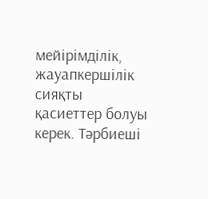мейірімділік, жауапкершілік сияқты қасиеттер болуы керек. Тәрбиеші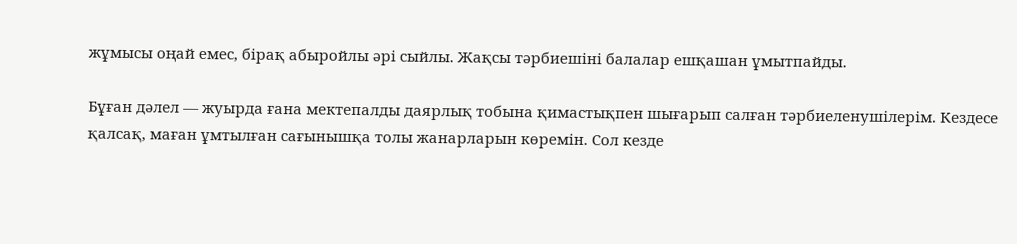жұмысы оңай емес, бірақ абыройлы әрі сыйлы. Жақсы тәрбиешіні балалар ешқашан ұмытпайды.

Бұған дәлел — жуырда ғана мектепалды даярлық тобына қимастықпен шығарып салған тәрбиеленушілерім. Кездесе қалсақ, маған ұмтылған сағынышқа толы жанарларын көремін. Сол кезде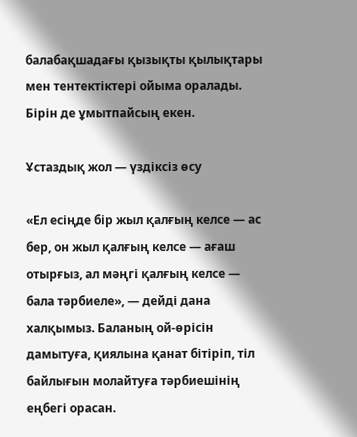балабақшадағы қызықты қылықтары мен тентектіктері ойыма оралады. Бірін де ұмытпайсың екен.

Ұстаздық жол — үздіксіз өсу

«Ел есіңде бір жыл қалғың келсе — ас бер, он жыл қалғың келсе — ағаш отырғыз, ал мәңгі қалғың келсе — бала тәрбиеле», — дейді дана халқымыз. Баланың ой-өрісін дамытуға, қиялына қанат бітіріп, тіл байлығын молайтуға тәрбиешінің еңбегі орасан.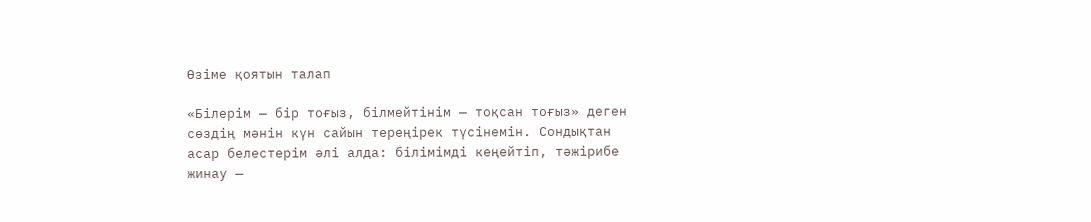Өзіме қоятын талап

«Білерім — бір тоғыз, білмейтінім — тоқсан тоғыз» деген сөздің мәнін күн сайын тереңірек түсінемін. Сондықтан асар белестерім әлі алда: білімімді кеңейтіп, тәжірибе жинау —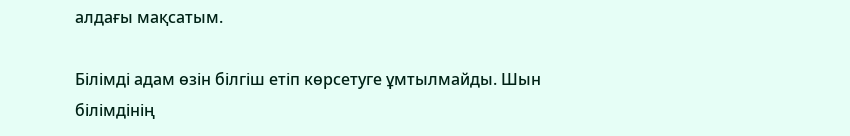алдағы мақсатым.

Білімді адам өзін білгіш етіп көрсетуге ұмтылмайды. Шын білімдінің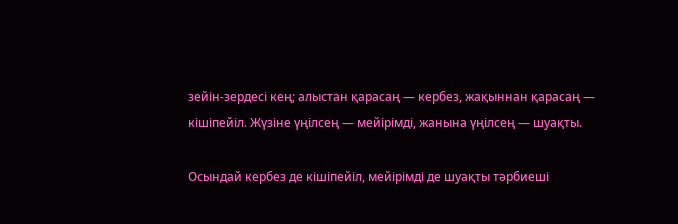зейін-зердесі кең; алыстан қарасаң — кербез, жақыннан қарасаң — кішіпейіл. Жүзіне үңілсең — мейірімді, жанына үңілсең — шуақты.

Осындай кербез де кішіпейіл, мейірімді де шуақты тәрбиеші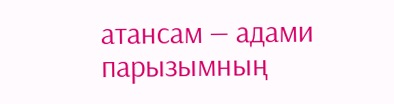атансам — адами парызымның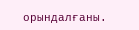орындалғаны.